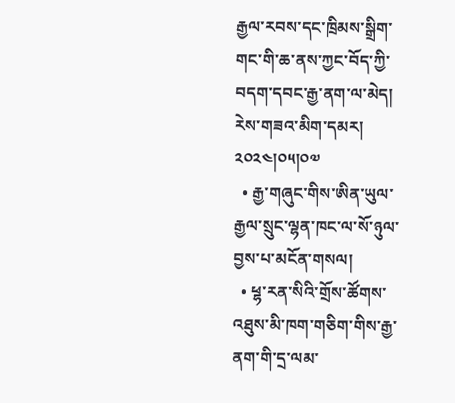རྒྱལ་རབས་དང་ཁྲིམས་སྒྲིག་གང་གི་ཆ་ནས་ཀྱང་བོད་ཀྱི་བདག་དབང་རྒྱ་ནག་ལ་མེད།
རེས་གཟའ་མིག་དམར། ༢༠༢༤།༠༥།༠༧
  • རྒྱ་གཞུང་གིས་ཨིན་ཡུལ་རྒྱལ་སྲུང་ལྷན་ཁང་ལ་སོ་ཉུལ་བྱས་པ་མངོན་གསལ།
  • ཕྷ་རན་སིའི་གྲོས་ཚོགས་འཐུས་མི་ཁག་གཅིག་གིས་རྒྱ་ནག་གི་དྲ་ལམ་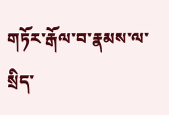གཏོར་རྒོལ་བ་རྣམས་ལ་སྲིད་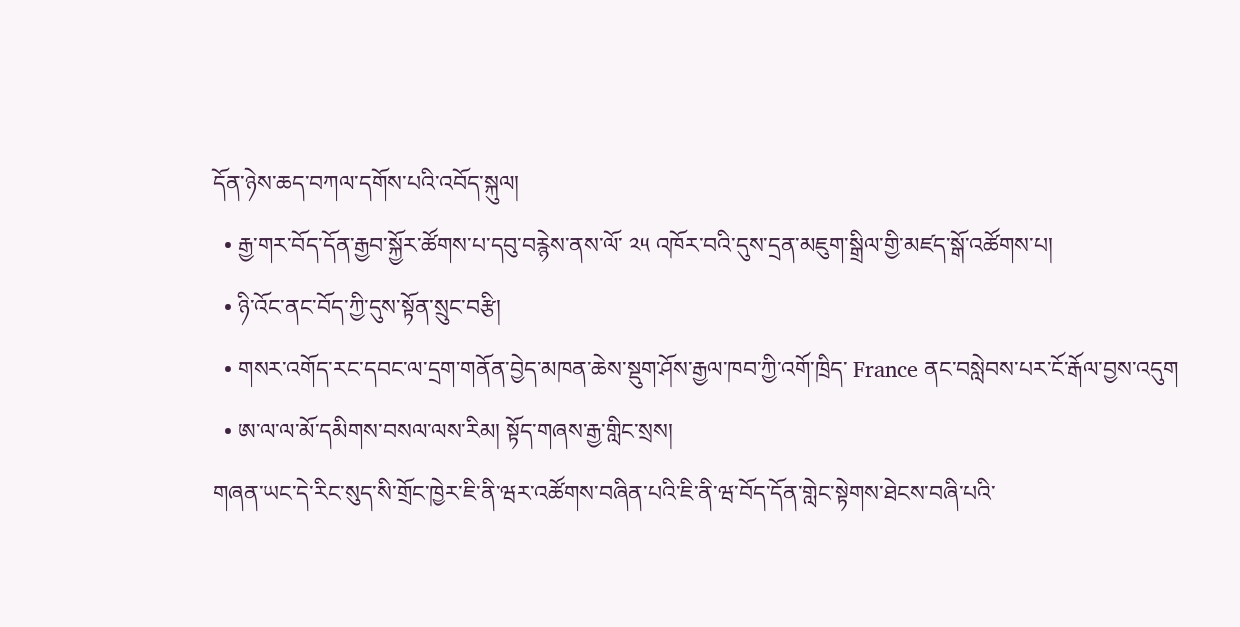དོན་ཉེས་ཆད་བཀལ་དགོས་པའི་འབོད་སྐུལ།
  • རྒྱ་གར་བོད་དོན་རྒྱབ་སྐྱོར་ཚོགས་པ་དབུ་བརྙེས་ནས་ལོ་ ༢༥ འཁོར་བའི་དུས་དྲན་མཇུག་སྒྲིལ་གྱི་མཛད་སྒོ་འཚོགས་པ།
  • ཉི་འོང་ནང་བོད་ཀྱི་དུས་སྟོན་སྲུང་བརྩི།
  • གསར་འགོད་རང་དབང་ལ་དྲག་གནོན་བྱེད་མཁན་ཆེས་སྡུག་ཤོས་རྒྱལ་ཁབ་ཀྱི་འགོ་ཁྲིད་ France ནང་བསླེབས་པར་ངོ་རྒོལ་བྱས་འདུག
  • ཨ་ལ་ལ་མོ་དམིགས་བསལ་ལས་རིམ། སྟོད་གཞས་རྒྱ་གླིང་སྲས།
གཞན་ཡང་དེ་རིང་སུད་སི་གྲོང་ཁྱེར་ཇི་ནི་ཝར་འཚོགས་བཞིན་པའི་ཇི་ནི་ཝ་བོད་དོན་གླེང་སྟེགས་ཐེངས་བཞི་པའི་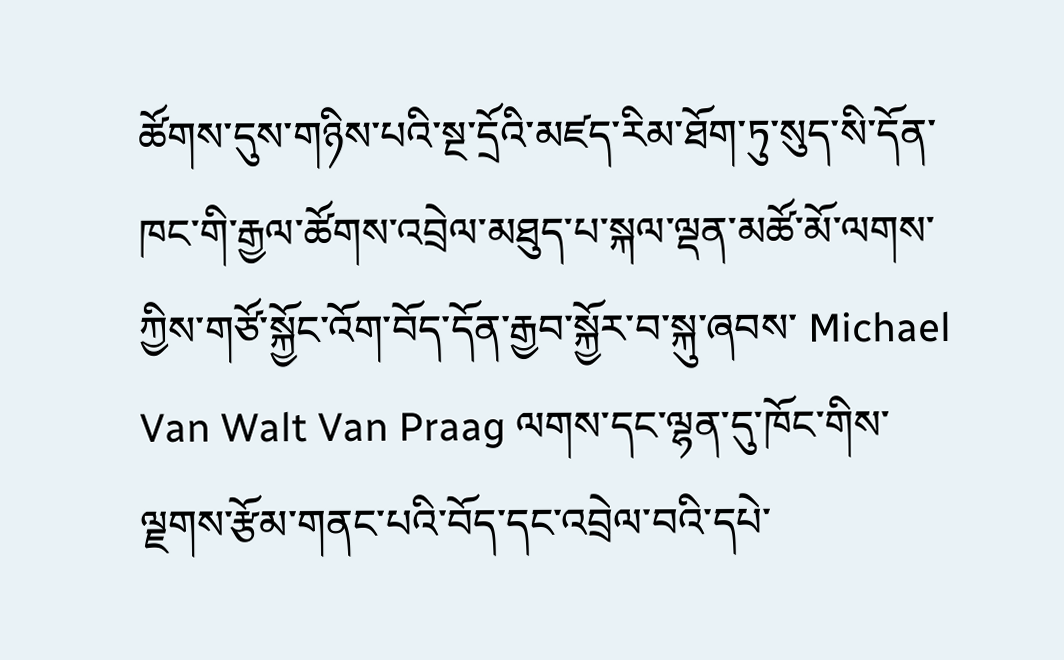ཚོགས་དུས་གཉིས་པའི་སྔ་དྲོའི་མཛད་རིམ་ཐོག་ཏུ་སུད་སི་དོན་ཁང་གི་རྒྱལ་ཚོགས་འབྲེལ་མཐུད་པ་སྐལ་ལྡན་མཚོ་མོ་ལགས་ཀྱིས་གཙོ་སྐྱོང་འོག་བོད་དོན་རྒྱབ་སྐྱོར་བ་སྐུ་ཞབས་ Michael Van Walt Van Praag ལགས་དང་ལྷན་དུ་ཁོང་གིས་ལྗགས་རྩོམ་གནང་པའི་བོད་དང་འབྲེལ་བའི་དཔེ་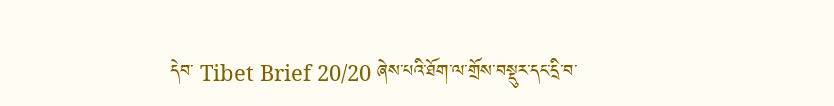དེབ་ Tibet Brief 20/20 ཞེས་པའི་ཐོག་ལ་གྲོས་བསྡུར་དང་དྲི་བ་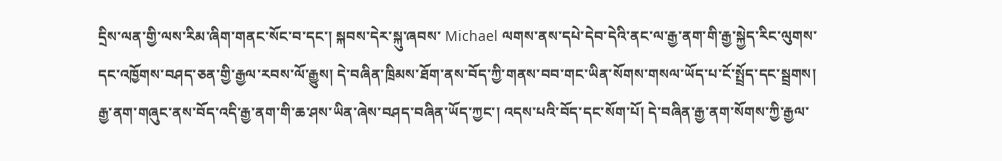དྲིས་ལན་གྱི་ལས་རིམ་ཞིག་གནང་སོང་བ་དང་། སྐབས་དེར་སྐུ་ཞབས་ Michael ལགས་ནས་དཔེ་དེབ་དེའི་ནང་ལ་རྒྱ་ནག་གི་རྒྱ་སྐྱེད་རིང་ལུགས་དང་འཁྱོགས་བཤད་ཅན་གྱི་རྒྱལ་རབས་ལོ་རྒྱུས། དེ་བཞིན་ཁྲིམས་ཐོག་ནས་བོད་ཀྱི་གནས་བབ་གང་ཡིན་སོགས་གསལ་ཡོད་པ་ངོ་སྤྲོད་དང་སྦྲགས། རྒྱ་ནག་གཞུང་ནས་བོད་འདི་རྒྱ་ནག་གི་ཆ་ཤས་ཡིན་ཞེས་བཤད་བཞིན་ཡོད་ཀྱང་། འདས་པའི་བོད་དང་སོག་པོ། དེ་བཞིན་རྒྱ་ནག་སོགས་ཀྱི་རྒྱལ་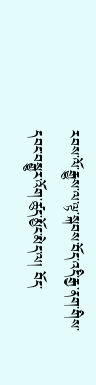རབས་ལོ་རྒྱུས་ལ་ལྟ་སྐབས་བོད་འདི་རྒྱ་ནག་གིས་དབང་བསྒྱུར་འོག་ཚུད་མྱོང་མེད་ལ། བོད་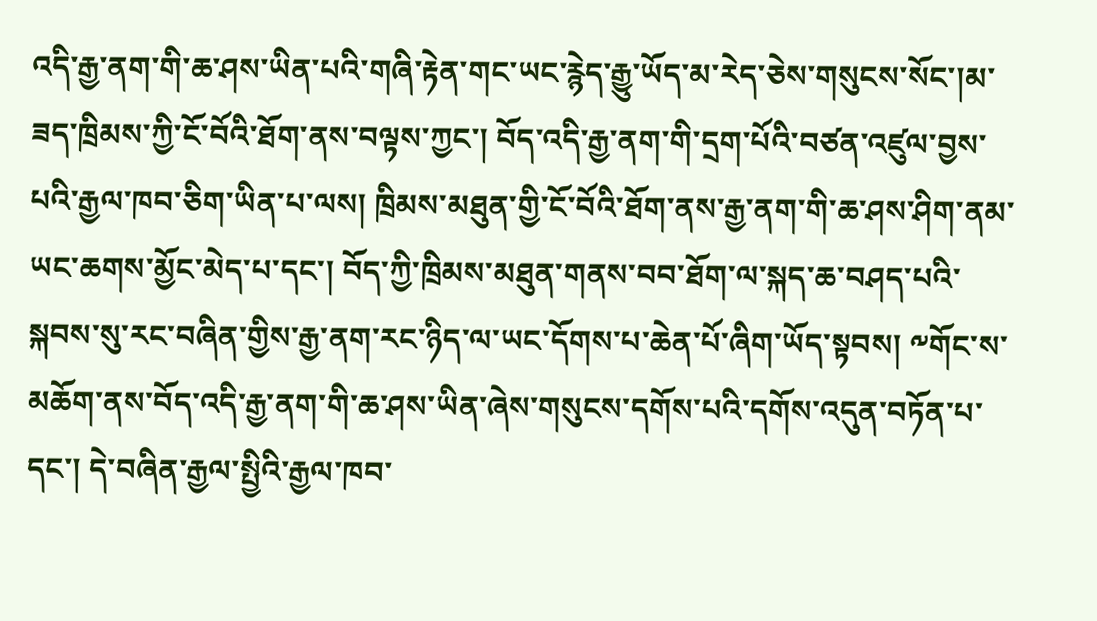འདི་རྒྱ་ནག་གི་ཆ་ཤས་ཡིན་པའི་གཞི་རྟེན་གང་ཡང་རྙེད་རྒྱུ་ཡོད་མ་རེད་ཅེས་གསུངས་སོང་།མ་ཟད་ཁྲིམས་ཀྱི་ངོ་བོའི་ཐོག་ནས་བལྟས་ཀྱང་། བོད་འདི་རྒྱ་ནག་གི་དྲག་པོའི་བཙན་འཛུལ་བྱས་པའི་རྒྱལ་ཁབ་ཅིག་ཡིན་པ་ལས། ཁྲིམས་མཐུན་གྱི་ངོ་བོའི་ཐོག་ནས་རྒྱ་ནག་གི་ཆ་ཤས་ཤིག་ནམ་ཡང་ཆགས་མྱོང་མེད་པ་དང་། བོད་ཀྱི་ཁྲིམས་མཐུན་གནས་བབ་ཐོག་ལ་སྐད་ཆ་བཤད་པའི་སྐབས་སུ་རང་བཞིན་གྱིས་རྒྱ་ནག་རང་ཉིད་ལ་ཡང་དོགས་པ་ཆེན་པོ་ཞིག་ཡོད་སྟབས། ༸གོང་ས་མཆོག་ནས་བོད་འདི་རྒྱ་ནག་གི་ཆ་ཤས་ཡིན་ཞེས་གསུངས་དགོས་པའི་དགོས་འདུན་བཏོན་པ་དང་། དེ་བཞིན་རྒྱལ་སྤྱིའི་རྒྱལ་ཁབ་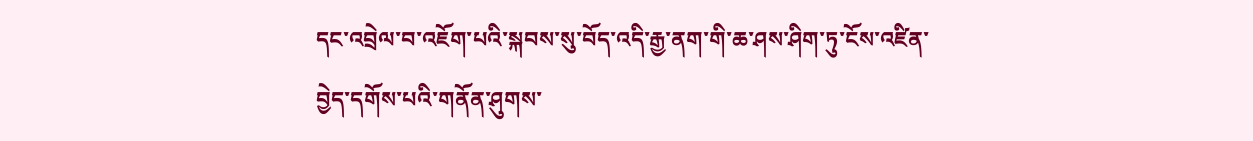དང་འབྲེལ་བ་འཇོག་པའི་སྐབས་སུ་བོད་འདི་རྒྱ་ནག་གི་ཆ་ཤས་ཤིག་ཏུ་ངོས་འཛིན་བྱེད་དགོས་པའི་གནོན་ཤུགས་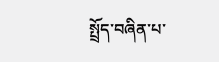སྤྲོད་བཞིན་པ་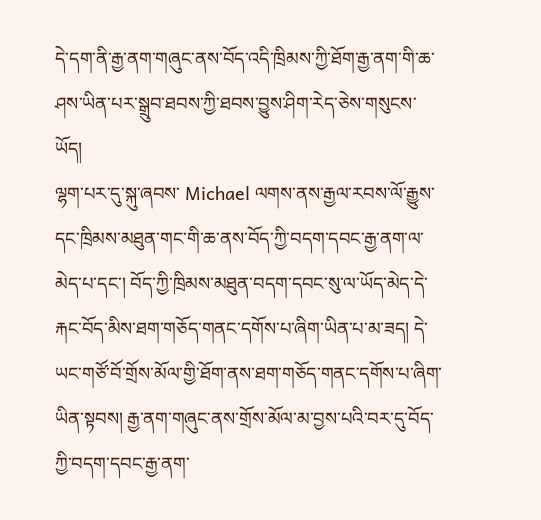དེ་དག་ནི་རྒྱ་ནག་གཞུང་ནས་བོད་འདི་ཁྲིམས་ཀྱི་ཐོག་རྒྱ་ནག་གི་ཆ་ཤས་ཡིན་པར་སྒྲུབ་ཐབས་ཀྱི་ཐབས་བྱུས་ཤིག་རེད་ཅེས་གསུངས་ཡོད།
ལྷག་པར་དུ་སྐུ་ཞབས་ Michael ལགས་ནས་རྒྱལ་རབས་ལོ་རྒྱུས་དང་ཁྲིམས་མཐུན་གང་གི་ཆ་ནས་བོད་ཀྱི་བདག་དབང་རྒྱ་ནག་ལ་མེད་པ་དང་། བོད་ཀྱི་ཁྲིམས་མཐུན་བདག་དབང་སུ་ལ་ཡོད་མེད་དེ་རྐང་བོད་མིས་ཐག་གཅོད་གནང་དགོས་པ་ཞིག་ཡིན་པ་མ་ཟད། དེ་ཡང་གཙོ་བོ་གྲོས་མོལ་གྱི་ཐོག་ནས་ཐག་གཅོད་གནང་དགོས་པ་ཞིག་ཡིན་སྟབས། རྒྱ་ནག་གཞུང་ནས་གྲོས་མོལ་མ་བྱས་པའི་བར་དུ་བོད་ཀྱི་བདག་དབང་རྒྱ་ནག་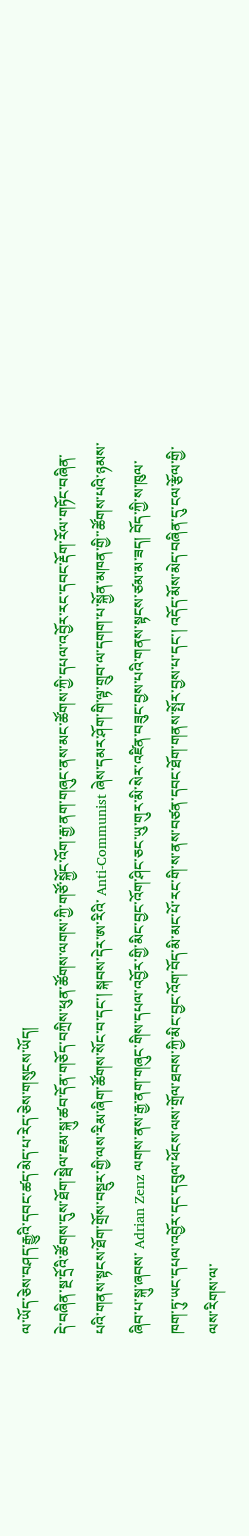ལ་ཡོད་ཅེས་བཤད་རྒྱུའི་དབང་ཚད་མེད་པ་རེད་ཅེས་གསུངས་ཡོད།
དེ་བཞིན་སྔ་དྲོའི་ཚོགས་དུས་ཐོག་སྦེལ་ཇམ་སྐུ་ཚབ་དོན་གཅོད་བཀྲིས་ཕུན་ཚོགས་ལགས་ཀྱི་གཙོ་སྐྱོང་འོག་རྒྱ་ནག་གཞུང་ནས་མང་ཚོགས་ཀྱི་དཔལ་འབྱོར་རང་དབང་རྡོག་རོལ་གཏོང་བཞིན་པའི་གནས་སྟངས་ཐོག་གྲོས་བསྡུར་གྱི་ལས་རིམ་ཞིག་ཚོགས་སོང་བ་དང་། སྐབས་དེར་ཨ་རིའི་ Anti-Communist ཞེས་དམར་ཤོག་གི་ལྟ་གྲུབ་ལ་དགག་པ་སྐྱོན་མཁན་གྱི་་ཚོགས་པའི་ཉམས་ཞིབ་པ་སྐུ་ཞབས་ Adrian Zenz ལགས་ནས་རྒྱ་ནག་གཞུང་གིས་དཔལ་འབྱོར་གྱི་མིང་བྱང་འོག་ཤིང་ཅང་ཡུ་གུར་མི་སེར་འཛིན་བཟུང་བྱས་པའི་གནས་སྟངས་ཙམ་མ་ཟད། བོད་ཀྱི་ས་ཁུལ་ཁག་ཏུ་ཡང་དཔལ་འབྱོར་དང་དབུལ་ཕོངས་ལས་གྲོལ་ཐབས་ཀྱི་མིང་བྱང་འོག་བོད་མི་མང་པོ་རང་གི་ས་ནས་བཙན་དབང་ཐོག་གནས་སྤོར་བྱས་པ་དང་། འདོད་མོས་མེད་བཞིན་དུ་ངལ་རྩོལ་གྱི་ལས་རིགས་ལ་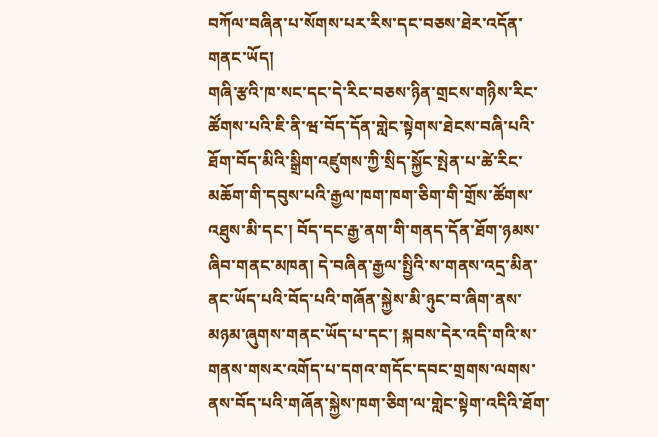བཀོལ་བཞིན་པ་སོགས་པར་རིས་དང་བཅས་ཐེར་འདོན་གནང་ཡོད།
གཞི་རྩའི་ཁ་སང་དང་དེ་རིང་བཅས་ཉིན་གྲངས་གཉིས་རིང་ཚོགས་པའི་ཇི་ནི་ཝ་བོད་དོན་གླེང་སྟེགས་ཐེངས་བཞི་པའི་ཐོག་བོད་མིའི་སྒྲིག་འཛུགས་ཀྱི་སྲིད་སྐྱོང་སྤེན་པ་ཚེ་རིང་མཆོག་གི་དབུས་པའི་རྒྱལ་ཁག་ཁག་ཅིག་གི་གྲོས་ཚོགས་འཐུས་མི་དང་། བོད་དང་རྒྱ་ནག་གི་གནད་དོན་ཐོག་ཉམས་ཞིབ་གནང་མཁན། དེ་བཞིན་རྒྱལ་སྤྱིའི་ས་གནས་འདྲ་མིན་ནང་ཡོད་པའི་བོད་པའི་གཞོན་སྐྱེས་མི་ཉུང་བ་ཞིག་ནས་མཉམ་ཞུགས་གནང་ཡོད་པ་དང་། སྐབས་དེར་འདི་གའི་ས་གནས་གསར་འགོད་པ་དགའ་གདོང་དབང་གྲགས་ལགས་ནས་བོད་པའི་གཞོན་སྐྱེས་ཁག་ཅིག་ལ་གླེང་སྟེག་འདིའི་ཐོག་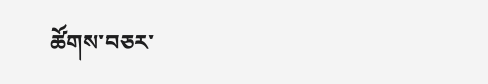ཚོགས་བཅར་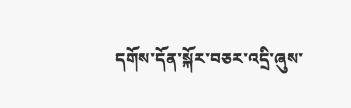དགོས་དོན་སྐོར་བཅར་འདྲི་ཞུས་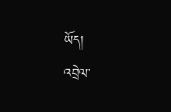ཡོད།
འབྲེལ་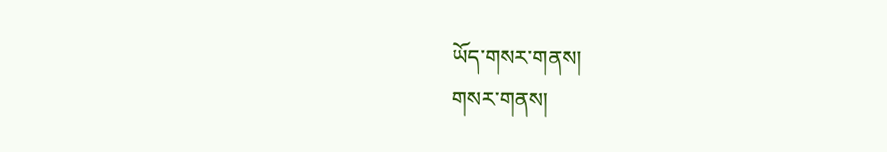ཡོད་གསར་གནས།
གསར་གནས།